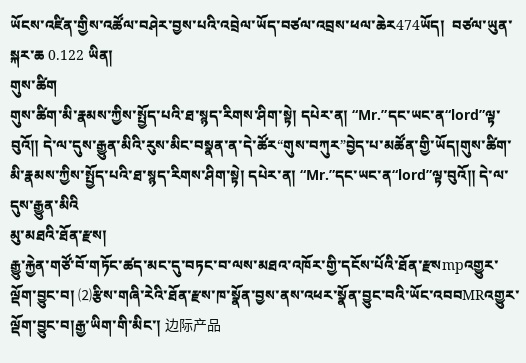ཡོངས་འཛིན་གྱིས་འཚོལ་བཤེར་བྱས་པའི་འབྲེལ་ཡོད་བཙལ་འབྲས་ཕལ་ཆེར474ཡོད།  བཙལ་ཡུན་སྐར་ཆ 0.122 ཡིན།
གུས་ཚིག
གུས་ཚིག་མི་རྣམས་ཀྱིས་སྤྱོད་པའི་ཐ་སྙད་རིགས་ཤིག་སྟེ། དཔེར་ན། “Mr.”དང་ཡང་ན“lord”ལྟ་བུའོ༎ དེ་ལ་དུས་རྒྱུན་མིའི་རུས་མིང་བསྣན་ན་དེ་ཚོར“གུས་བཀུར”བྱེད་པ་མཚོན་གྱི་ཡོད།གུས་ཚིག་མི་རྣམས་ཀྱིས་སྤྱོད་པའི་ཐ་སྙད་རིགས་ཤིག་སྟེ། དཔེར་ན། “Mr.”དང་ཡང་ན“lord”ལྟ་བུའོ༎ དེ་ལ་དུས་རྒྱུན་མིའི
མུ་མཐའི་ཐོན་རྫས།
རྒྱུ་རྐྱེན་གཙོ་བོ་གཏོང་ཚད་མང་དུ་བཏང་བ་ལས་མཐའ་འཁོར་གྱི་དངོས་པོའི་ཐོན་རྫསmpའགྱུར་ལྡོག་བྱུང་བ། ⑵རྩིས་གཞི་རེའི་ཐོན་རྫས་ཁ་སྣོན་བྱས་ནས་འཕར་སྣོན་བྱུང་བའི་ཡོང་འབབMRའགྱུར་ལྡོག་བྱུང་བ།རྒྱ་ཡིག་གི་མིང་། 边际产品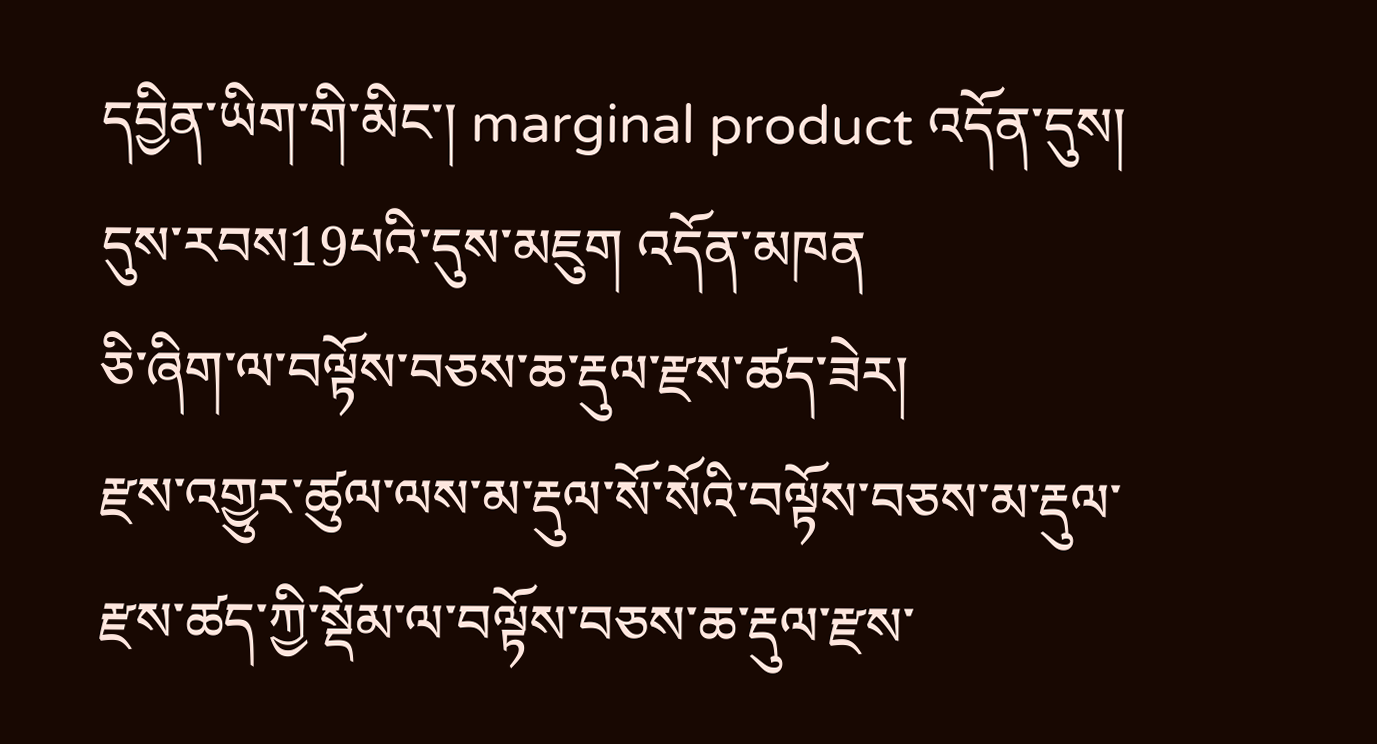དབྱིན་ཡིག་གི་མིང་། marginal product འདོན་དུས། དུས་རབས19པའི་དུས་མཇུག འདོན་མཁན
ཅི་ཞིག་ལ་བལྟོས་བཅས་ཆ་རྡུལ་རྫས་ཚད་ཟེར།
རྫས་འགྱུར་ཚུལ་ལས་མ་རྡུལ་སོ་སོའི་བལྟོས་བཅས་མ་རྡུལ་རྫས་ཚད་ཀྱི་སྡོམ་ལ་བལྟོས་བཅས་ཆ་རྡུལ་རྫས་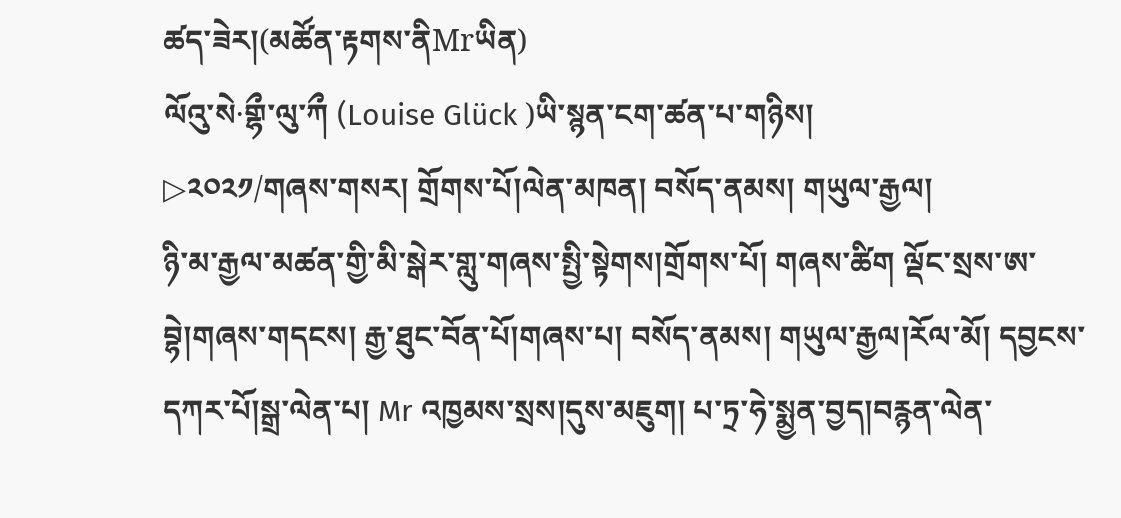ཚད་ཟེར།(མཚོན་རྟགས་ནིMrཡིན)
ལོའུ་སེ·གྷྀ་ལུ་ཀྀ (Louise Glück )ཡི་སྙན་ངག་ཚན་པ་གཉིས།
▷༢༠༢༡/གཞས་གསར། གྲོགས་པོ།ལེན་མཁན། བསོད་ནམས། གཡུལ་རྒྱལ།
ཉི་མ་རྒྱལ་མཚན་གྱི་མི་སྒེར་གླུ་གཞས་སྤྱི་སྟེགས།གྲོགས་པོ། གཞས་ཚིག ལྡོང་སྲས་ཨ་བྷེ།གཞས་གདངས། རྒྱ་ཐུང་བོན་པོ།གཞས་པ། བསོད་ནམས། གཡུལ་རྒྱལ།རོལ་མོ། དབྱངས་དཀར་པོ།སྒྲ་ལེན་པ། Mr འཁྱམས་སྲས།དུས་མཇུག། པ་ཏྲ་ཧེ་སྨྱན་བྱད།བརྙན་ལེན་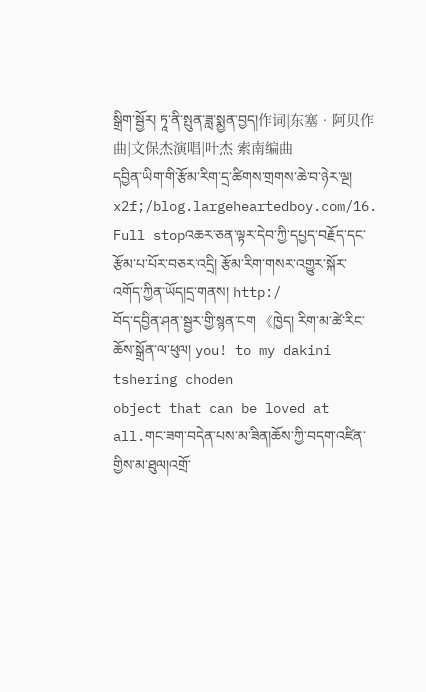སྒྲིག་སྦྱོར། ཏཱ་ནི་སྤུན་ཟླ་སྨྱན་བྱད།作词|东塞•阿贝作曲|文保杰演唱|叶杰 索南编曲
དབྱིན་ཡིག་གི་རྩོམ་རིག་དྲ་ཚིགས་གྲགས་ཆེ་བ་ཉེར་ལྔ།
x2f;/blog.largeheartedboy.com/16. Full stopའཆར་ཅན་ལྟར་དེབ་ཀྱི་དཔྱད་བརྗོད་དང་རྩོམ་པ་པོར་བཅར་འདྲི། རྩོམ་རིག་གསར་འགྱུར་སྐོར་འགོད་ཀྱིན་ཡོད།དྲ་གནས། http:/
བོད་དབྱིན་ཤན་སྦྱར་གྱི་སྙན་ངག 《ཁྱེད། རིག་མ་ཚེ་རིང་ཆོས་སྒྲོན་ལ་ཕུལ། you! to my dakini tshering choden
object that can be loved at all.གང་ཟག་བདེན་པས་མ་ཟིན།ཆོས་ཀྱི་བདག་འཛིན་གྱིས་མ་ཐུལ།འགྲོ་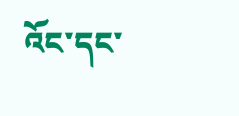འོང་དང་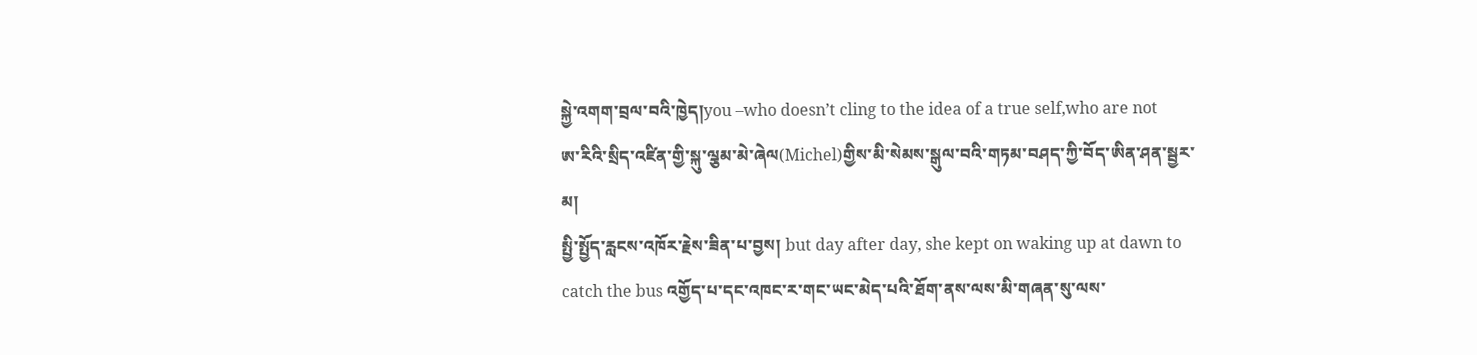སྐྱེ་འགག་བྲལ་བའི་ཁྱེད།you –who doesn’t cling to the idea of a true self,who are not
ཨ་རིའི་སྲིད་འཛིན་གྱི་སྐུ་ལྕམ་མེ་ཞེལ(Michel)གྱིས་མི་སེམས་སྒུལ་བའི་གཏམ་བཤད་ཀྱི་བོད་ཨིན་ཤན་སྦྱར་མ།
སྤྱི་སྤྱོད་རླངས་འཁོར་རྗེས་ཟིན་པ་བྱས། but day after day, she kept on waking up at dawn to catch the bus འགྱོད་པ་དང་འཁང་ར་གང་ཡང་མེད་པའི་ཐོག་ནས་ལས་མི་གཞན་སུ་ལས་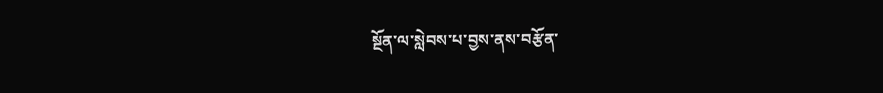སྔོན་ལ་སླེབས་པ་བྱས་ནས་བརྩོན་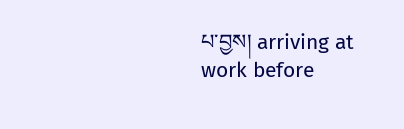པ་བྱས། arriving at work before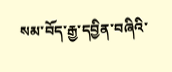སམ་བོད་རྒྱ་དབྱིན་བཞིའི་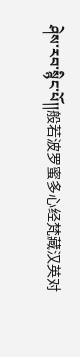ཤེས་རབ་སྙིང་པོ།།般若波罗蜜多心经梵藏汉英对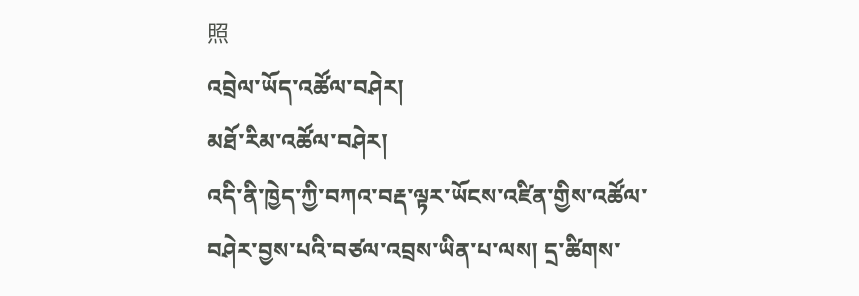照
འབྲེལ་ཡོད་འཚོལ་བཤེར།
མཐོ་རིམ་འཚོལ་བཤེར།
འདི་ནི་ཁྱེད་ཀྱི་བཀའ་བརྡ་ལྟར་ཡོངས་འཛིན་གྱིས་འཚོལ་བཤེར་བྱས་པའི་བཙལ་འབྲས་ཡིན་པ་ལས། དྲ་ཚིགས་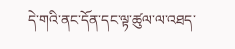དེ་གའི་ནང་དོན་དང་ལྟ་ཚུལ་ལ་འཐད་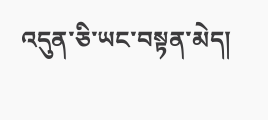འདུན་ཅི་ཡང་བསྟན་མེད།